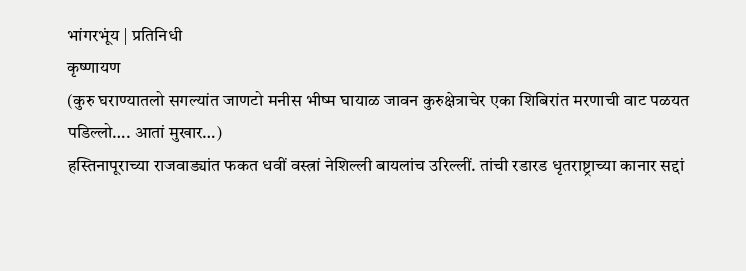भांगरभूंय | प्रतिनिधी
कृष्णायण
(कुरु घराण्यातलो सगल्यांत जाणटो मनीस भीष्म घायाळ जावन कुरुक्षेत्राचेर एका शिबिरांत मरणाची वाट पळयत पडिल्लो…. आतां मुखार…)
हस्तिनापूराच्या राजवाड्यांत फकत धवीं वस्त्रां नेशिल्ली बायलांच उरिल्लीं. तांची रडारड धृतराष्ट्राच्या कानार सद्दां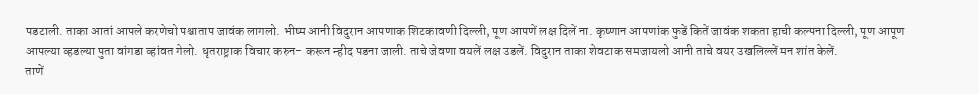पडटाली. ताका आतां आपले करणेचो पश्चाताप जावंक लागलो. भीष्म आनी विदुरान आपणाक शिटकावणी दिल्ली, पूण आपणें लक्ष दिलें ना. कृष्णान आपणांक फुडें कितें जावंक शकता हाची कल्पना दिल्ली, पूण आपूण आपल्या व्हडल्या पुता वांगडा व्हांवत गेलो. धृतराष्ट्राक विचार करुन- करून न्हीद पडना जाली. ताचे जेवणा वयलें लक्ष उडलें. विदुरान ताका शेवटाक समजायलो आनी ताचे वयर उखलिल्लें मन शांत केलें.
ताणें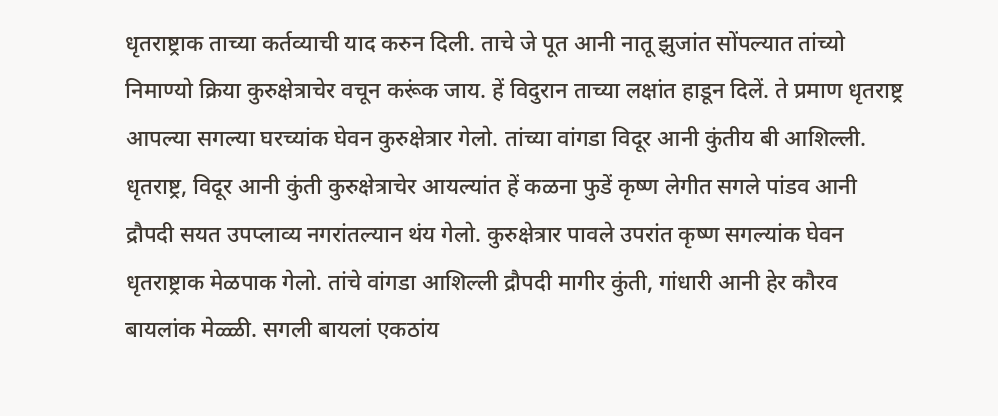धृतराष्ट्राक ताच्या कर्तव्याची याद करुन दिली. ताचे जे पूत आनी नातू झुजांत सोंपल्यात तांच्यो निमाण्यो क्रिया कुरुक्षेत्राचेर वचून करूंक जाय. हें विदुरान ताच्या लक्षांत हाडून दिलें. ते प्रमाण धृतराष्ट्र आपल्या सगल्या घरच्यांक घेवन कुरुक्षेत्रार गेलो. तांच्या वांगडा विदूर आनी कुंतीय बी आशिल्ली.
धृतराष्ट्र, विदूर आनी कुंती कुरुक्षेत्राचेर आयल्यांत हें कळना फुडें कृष्ण लेगीत सगले पांडव आनी द्रौपदी सयत उपप्लाव्य नगरांतल्यान थंय गेलो. कुरुक्षेत्रार पावले उपरांत कृष्ण सगल्यांक घेवन धृतराष्ट्राक मेळपाक गेलो. तांचे वांगडा आशिल्ली द्रौपदी मागीर कुंती, गांधारी आनी हेर कौरव बायलांक मेळ्ळी. सगली बायलां एकठांय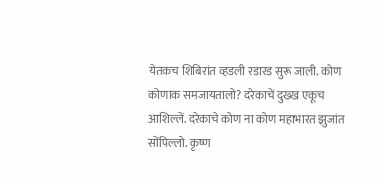येतकच शिबिरांत व्हडली रडारड सुरू जाली. कोण कोणाक समजायतालो? दरेकाचें दुख्ख एकूच आशिल्लें. दरेकाचे कोण ना कोण महाभारत झुजांत सोंपिल्लो. कृष्ण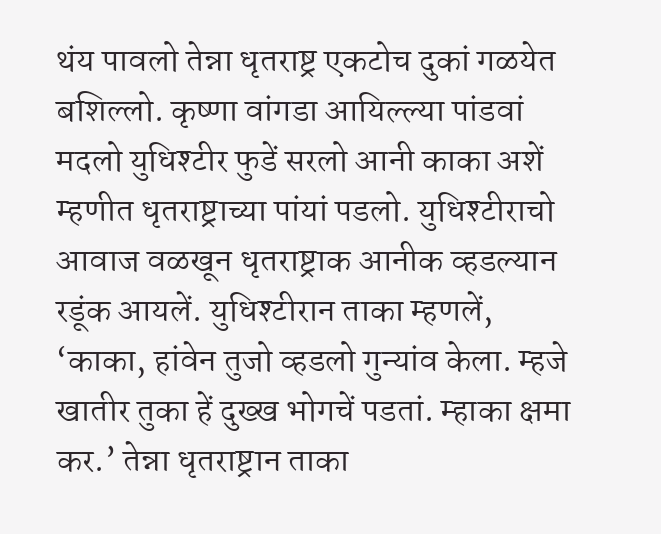थंय पावलो तेन्ना धृतराष्ट्र एकटोच दुकां गळयेत बशिल्लो. कृष्णा वांगडा आयिल्ल्या पांडवां मदलो युधिश्टीर फुडें सरलो आनी काका अशें म्हणीत धृतराष्ट्राच्या पांयां पडलो. युधिश्टीराचो आवाज वळखून धृतराष्ट्राक आनीक व्हडल्यान रडूंक आयलें. युधिश्टीरान ताका म्हणलें, ‘काका, हांवेन तुजो व्हडलो गुन्यांव केला. म्हजे खातीर तुका हें दुख्ख भोगचें पडतां. म्हाका क्षमा कर.’ तेन्ना धृतराष्ट्रान ताका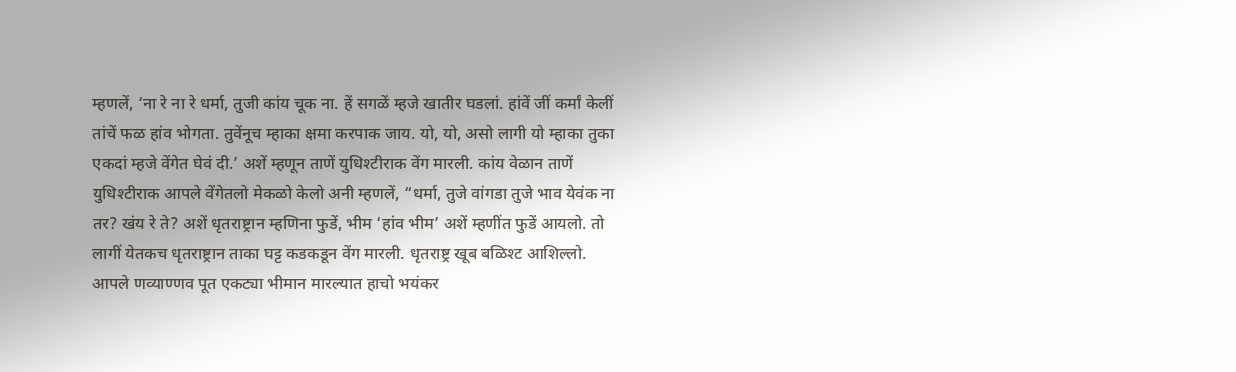म्हणलें, ‘ना रे ना रे धर्मा, तुजी कांय चूक ना. हें सगळें म्हजे खातीर घडलां. हांवें जीं कर्मां केलीं तांचें फळ हांव भोगता. तुवेंनूच म्हाका क्षमा करपाक जाय. यो, यो, असो लागी यो म्हाका तुका एकदां म्हजे वेंगेत घेवं दी.’ अशें म्हणून ताणें युधिश्टीराक वेंग मारली. कांय वेळान ताणें युधिश्टीराक आपले वेंगेतलो मेकळो केलो अनी म्हणलें, “धर्मा, तुजे वांगडा तुजे भाव येवंक ना तर? खंय रे ते? अशें धृतराष्ट्रान म्हणिना फुडें, भीम ‘हांव भीम’ अशें म्हणींत फुडें आयलो. तो लागीं येतकच धृतराष्ट्रान ताका घट्ट कडकडून वेंग मारली. धृतराष्ट्र खूब बळिश्ट आशिल्लो. आपले णव्याण्णव पूत एकट्या भीमान मारल्यात हाचो भयंकर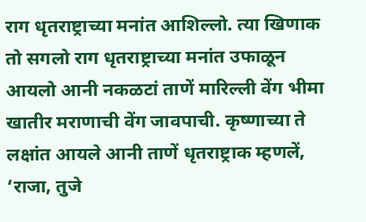राग धृतराष्ट्राच्या मनांत आशिल्लो. त्या खिणाक तो सगलो राग धृतराष्ट्राच्या मनांत उफाळून आयलो आनी नकळटां ताणें मारिल्ली वेंग भीमा खातीर मराणाची वेंग जावपाची. कृष्णाच्या ते लक्षांत आयले आनी ताणें धृतराष्ट्राक म्हणलें, ‘राजा, तुजे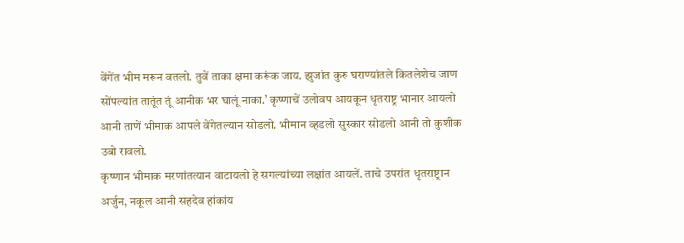वेंगेंत भीम मरून वतलो. तुवें ताका क्षमा करूंक जाय. झुजांत कुरु घराण्यांतले कितलेशेच जाण सोंपल्यांत तातूंत तूं आनीक भर घालूं नाका.’ कृष्णाचें उलोवप आयकून धृतराष्ट्र भानार आयलो आनी ताणें भीमाक आपले वेंगेतल्यान सोडलो. भीमान व्हडलो सुस्कार सोडलो आनी तो कुशीक उबो रावलो.
कृष्णान भीमाक मरणांतत्यान वाटायलो हे सगल्यांच्या लक्षांत आयलें. ताचे उपरांत धृतराष्ट्रान अर्जुन, नकूल आनी सहदेव हांकांय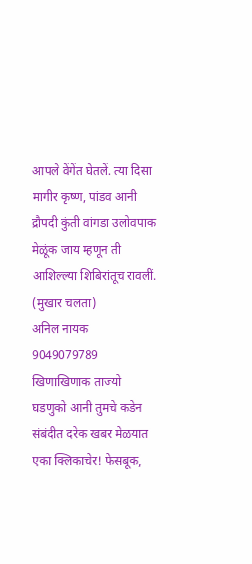आपले वेंगेंत घेतलें. त्या दिसा मागीर कृष्ण, पांडव आनी द्रौपदी कुंती वांगडा उलोवपाक मेळूंक जाय म्हणून ती आशिल्ल्या शिबिरांतूच रावलीं.
(मुखार चलता)
अनिल नायक
9049079789
खिणाखिणाक ताज्यो घडणुको आनी तुमचे कडेन संबंदीत दरेक खबर मेळयात एका क्लिकाचेर! फेसबूक,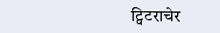ट्विटराचेर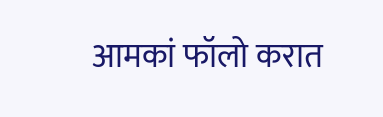आमकां फॉलो करात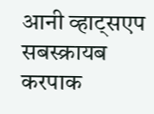आनी व्हाट्सएप सबस्क्रायब करपाक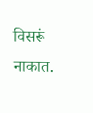विसरूं नाकात.